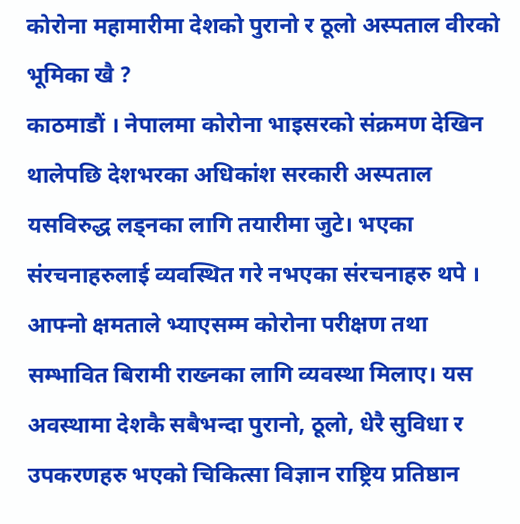कोरोना महामारीमा देशको पुरानो र ठूलो अस्पताल वीरको भूमिका खै ?
काठमाडौं । नेपालमा कोरोना भाइसरको संक्रमण देखिन थालेपछि देशभरका अधिकांश सरकारी अस्पताल यसविरुद्ध लड्नका लागि तयारीमा जुटे। भएका संरचनाहरुलाई व्यवस्थित गरे नभएका संरचनाहरु थपे । आफ्नो क्षमताले भ्याएसम्म कोरोना परीक्षण तथा सम्भावित बिरामी राख्नका लागि व्यवस्था मिलाए। यस अवस्थामा देशकै सबैभन्दा पुरानो, ठूलो, धेरै सुविधा र उपकरणहरु भएको चिकित्सा विज्ञान राष्ट्रिय प्रतिष्ठान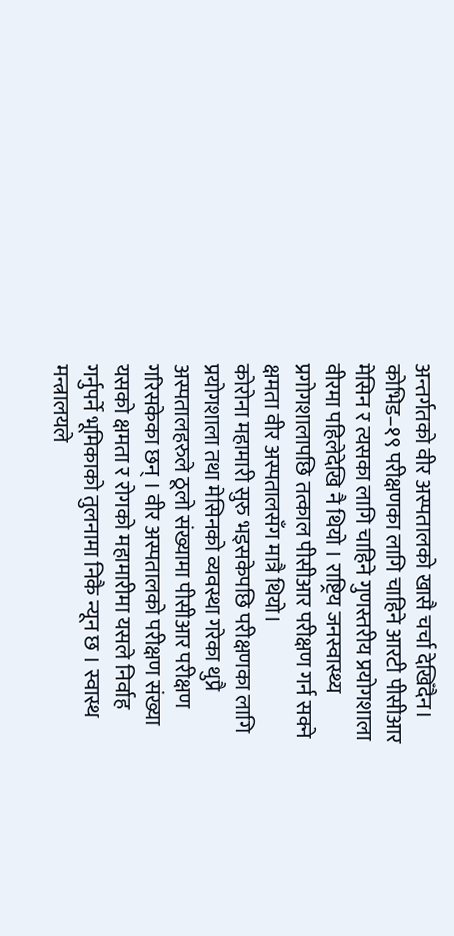अन्तर्गतको वीर अस्पतालको खासै चर्चा देखिँदैन।
कोभिड–१९ परीक्षणका लागि चाहिने आरटी पीसीआर मेसिन र त्यसका लागि चाहिने गुणस्तरीय प्रयोगशाला वीरमा पहिलेदेखि नै थियो । राष्ट्रिय जनस्वास्थ्य प्रगोगशालापछि तत्काल पीसीआर परीक्षण गर्न सक्ने क्षमता वीर अस्पतालसँग मात्रै थियो।
कोरोना महामारी सुरु भइसकेपछि परीक्षणका लागि प्रयोगशाला तथा मेसिनको व्यवस्था गरेका थुप्रै अस्पतालहरुले ठूलो संख्यामा पीसीआर परीक्षण गरिसकेका छन् । वीर अस्पतालको परीक्षण संख्या यसको क्षमता र रोगको महामारीमा यसले निर्वाह गर्नुपर्ने भूमिकाको तुलनामा निकै न्यून छ । स्वास्थ मन्त्रालयले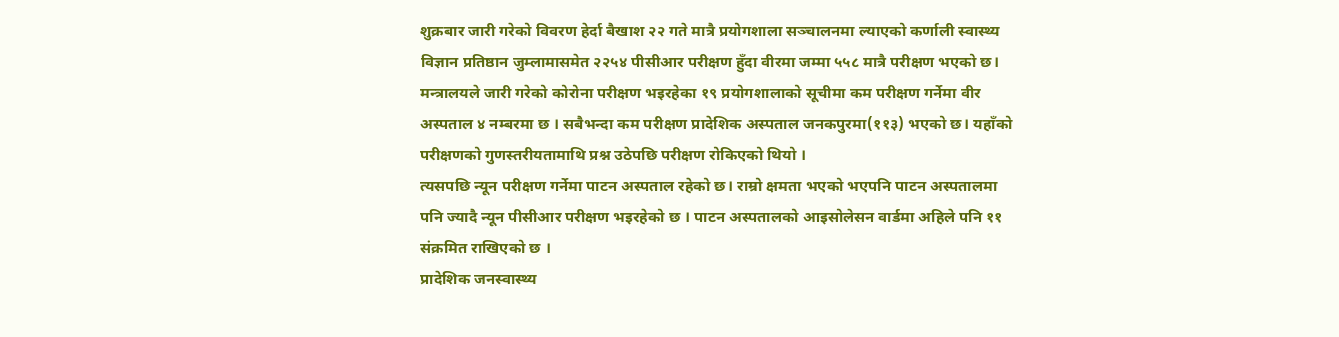शुक्रबार जारी गरेको विवरण हेर्दा बैखाश २२ गते मात्रै प्रयोगशाला सञ्चालनमा ल्याएको कर्णाली स्वास्थ्य विज्ञान प्रतिष्ठान जुम्लामासमेत २२५४ पीसीआर परीक्षण हुँदा वीरमा जम्मा ५५८ मात्रै परीक्षण भएको छ।
मन्त्रालयले जारी गरेको कोरोना परीक्षण भइरहेका १९ प्रयोगशालाको सूचीमा कम परीक्षण गर्नेमा वीर अस्पताल ४ नम्बरमा छ । सबैभन्दा कम परीक्षण प्रादेशिक अस्पताल जनकपुरमा(११३) भएको छ। यहाँको परीक्षणको गुणस्तरीयतामाथि प्रश्न उठेपछि परीक्षण रोकिएको थियो ।
त्यसपछि न्यून परीक्षण गर्नेमा पाटन अस्पताल रहेको छ। राम्रो क्षमता भएको भएपनि पाटन अस्पतालमा पनि ज्यादै न्यून पीसीआर परीक्षण भइरहेको छ । पाटन अस्पतालको आइसोलेसन वार्डमा अहिले पनि ११ संक्रमित राखिएको छ ।
प्रादेशिक जनस्वास्थ्य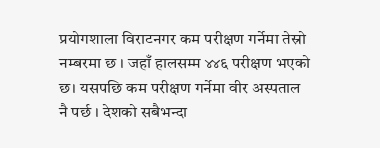प्रयोगशाला विराटनगर कम परीक्षण गर्नेमा तेस्रो नम्बरमा छ । जहाँ हालसम्म ४४६ परीक्षण भएको छ। यसपछि कम परीक्षण गर्नेमा वीर अस्पताल नै पर्छ । देशको सबैभन्दा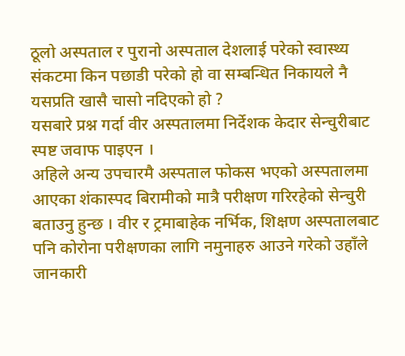ठूलो अस्पताल र पुरानो अस्पताल देशलाई परेको स्वास्थ्य संकटमा किन पछाडी परेको हो वा सम्बन्धित निकायले नै यसप्रति खासै चासो नदिएको हो ?
यसबारे प्रश्न गर्दा वीर अस्पतालमा निर्देशक केदार सेन्चुरीबाट स्पष्ट जवाफ पाइएन ।
अहिले अन्य उपचारमै अस्पताल फोकस भएको अस्पतालमा आएका शंकास्पद बिरामीको मात्रै परीक्षण गरिरहेको सेन्चुरी बताउनु हुन्छ । वीर र ट्रमाबाहेक नर्भिक, शिक्षण अस्पतालबाट पनि कोरोना परीक्षणका लागि नमुनाहरु आउने गरेको उहाँले जानकारी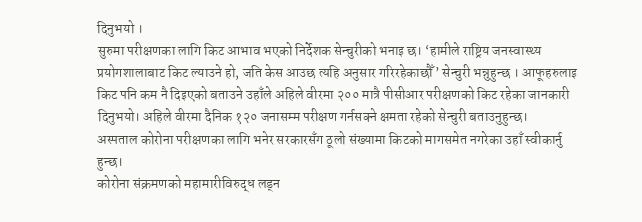दिनुभयो ।
सुरुमा परीक्षणका लागि किट आभाव भएको निर्देशक सेन्चुरीको भनाइ छ। ‘हामीले राष्ट्रिय जनस्वास्थ्य प्रयोगशालाबाट किट ल्याउने हो, जति केस आउछ त्यहि अनुसार गरिरहेकाछौँ’ सेन्चुरी भन्नुहुन्छ । आफूहरुलाइ किट पनि कम नै दिइएको बताउने उहाँले अहिले वीरमा २०० मात्रै पीसीआर परीक्षणको किट रहेका जानकारी दिनुभयो। अहिले वीरमा दैनिक १२० जनासम्म परीक्षण गर्नसक्ने क्षमता रहेको सेन्चुरी बताउनुहुन्छ।
अस्पताल कोरोना परीक्षणका लागि भनेर सरकारसँग ठूलो संख्यामा किटको मागसमेत नगरेका उहाँ स्वीकार्नु हुन्छ।
कोरोना संक्रमणको महामारीविरुद्ध लड्न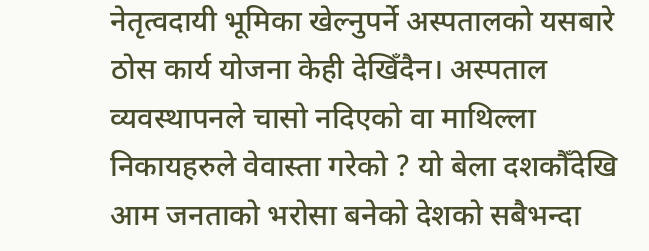नेतृत्वदायी भूमिका खेल्नुपर्ने अस्पतालको यसबारे ठोस कार्य योजना केही देखिँदैन। अस्पताल व्यवस्थापनले चासो नदिएको वा माथिल्ला निकायहरुले वेवास्ता गरेको ? यो बेला दशकौँदेखि आम जनताको भरोसा बनेको देशको सबैभन्दा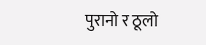पुरानो र ठूलो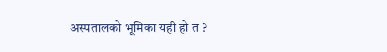अस्पतालको भूमिका यही हो त ?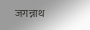जगन्नाथ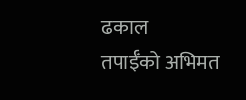ढकाल
तपाईँको अभिमत